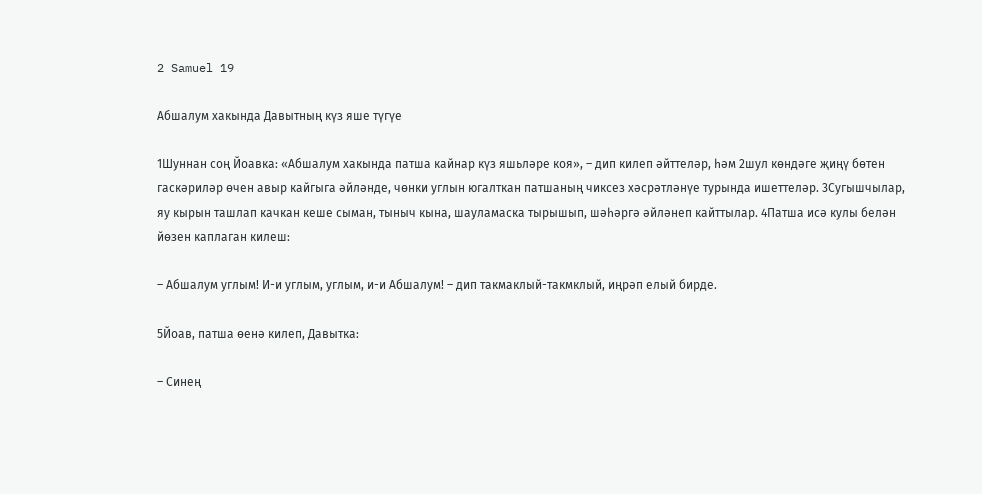2 Samuel 19

Абшалум хакында Давытның күз яше түгүе

1Шуннан соң Йоавка: «Абшалум хакында патша кайнар күз яшьләре коя», – дип килеп әйттеләр, һәм 2шул көндәге җиңү бөтен гаскәриләр өчен авыр кайгыга әйләнде, чөнки углын югалткан патшаның чиксез хәсрәтләнүе турында ишеттеләр. 3Сугышчылар, яу кырын ташлап качкан кеше сыман, тыныч кына, шауламаска тырышып, шәһәргә әйләнеп кайттылар. 4Патша исә кулы белән йөзен каплаган килеш:

– Абшалум углым! И-и углым, углым, и-и Абшалум! – дип такмаклый-такмклый, иңрәп елый бирде.

5Йоав, патша өенә килеп, Давытка:

– Синең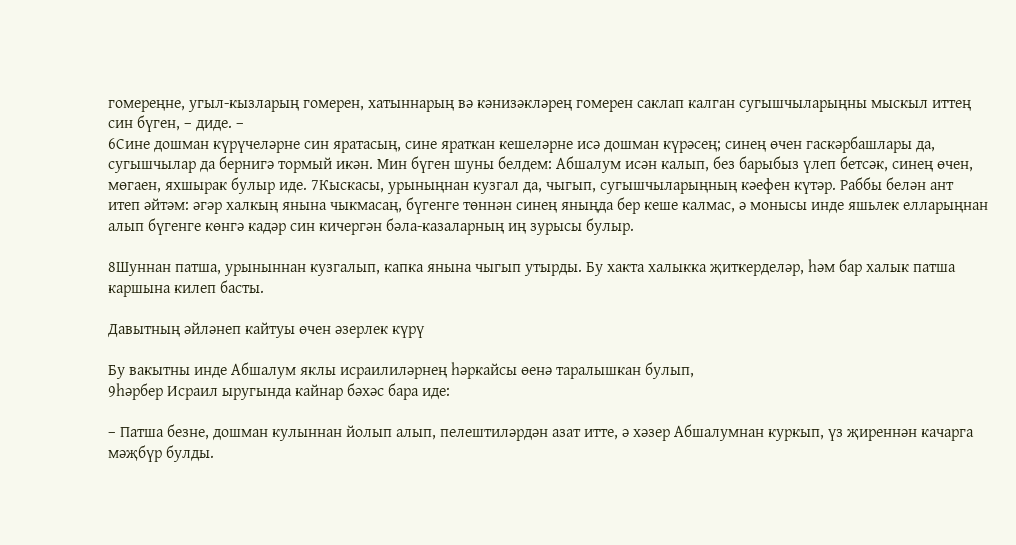гомереңне, угыл-кызларың гомерен, хатыннарың вә кәнизәкләрең гомерен саклап калган сугышчыларыңны мыскыл иттең син бүген, – диде. –
6Сине дошман күрүчеләрне син яратасың, сине яраткан кешеләрне исә дошман күрәсең; синең өчен гаскәрбашлары да, сугышчылар да бернигә тормый икән. Мин бүген шуны белдем: Абшалум исән калып, без барыбыз үлеп бетсәк, синең өчен, мөгаен, яхшырак булыр иде. 7Кыскасы, урыныңнан кузгал да, чыгып, сугышчыларыңның кәефен күтәр. Раббы белән ант итеп әйтәм: әгәр халкың янына чыкмасаң, бүгенге төннән синең яныңда бер кеше калмас, ә монысы инде яшьлек елларыңнан алып бүгенге көнгә кадәр син кичергән бәла-казаларның иң зурысы булыр.

8Шуннан патша, урыныннан кузгалып, капка янына чыгып утырды. Бу хакта халыкка җиткерделәр, һәм бар халык патша каршына килеп басты.

Давытның әйләнеп кайтуы өчен әзерлек күрү

Бу вакытны инде Абшалум яклы исраилиләрнең һәркайсы өенә таралышкан булып,
9һәрбер Исраил ыругында кайнар бәхәс бара иде:

– Патша безне, дошман кулыннан йолып алып, пелештиләрдән азат итте, ә хәзер Абшалумнан куркып, үз җиреннән качарга мәҗбүр булды.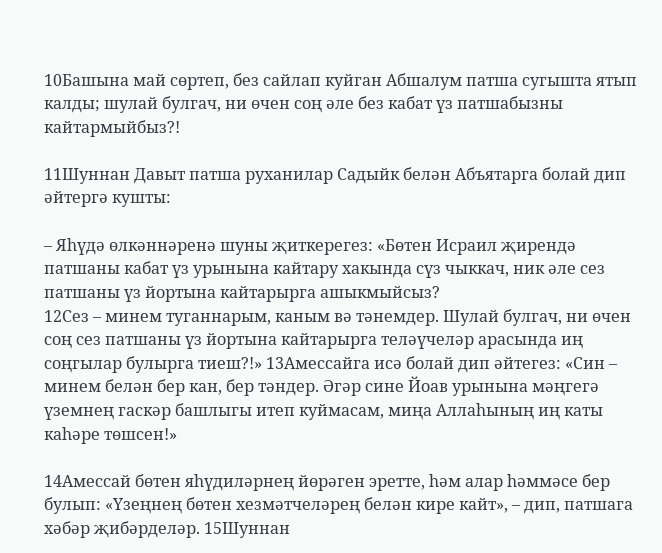10Башына май сөртеп, без сайлап куйган Абшалум патша сугышта ятып калды; шулай булгач, ни өчен соң әле без кабат үз патшабызны кайтармыйбыз?!

11Шуннан Давыт патша руханилар Садыйк белән Абъятарга болай дип әйтергә кушты:

– Яһүдә өлкәннәренә шуны җиткерегез: «Бөтен Исраил җирендә патшаны кабат үз урынына кайтару хакында сүз чыккач, ник әле сез патшаны үз йортына кайтарырга ашыкмыйсыз?
12Сез – минем туганнарым, каным вә тәнемдер. Шулай булгач, ни өчен соң сез патшаны үз йортына кайтарырга теләүчеләр арасында иң соңгылар булырга тиеш?!» 13Амессайга исә болай дип әйтегез: «Син – минем белән бер кан, бер тәндер. Әгәр сине Йоав урынына мәңгегә үземнең гаскәр башлыгы итеп куймасам, миңа Аллаһының иң каты каһәре төшсен!»

14Амессай бөтен яһүдиләрнең йөрәген эретте, һәм алар һәммәсе бер булып: «Үзеңнең бөтен хезмәтчеләрең белән кире кайт», – дип, патшага хәбәр җибәрделәр. 15Шуннан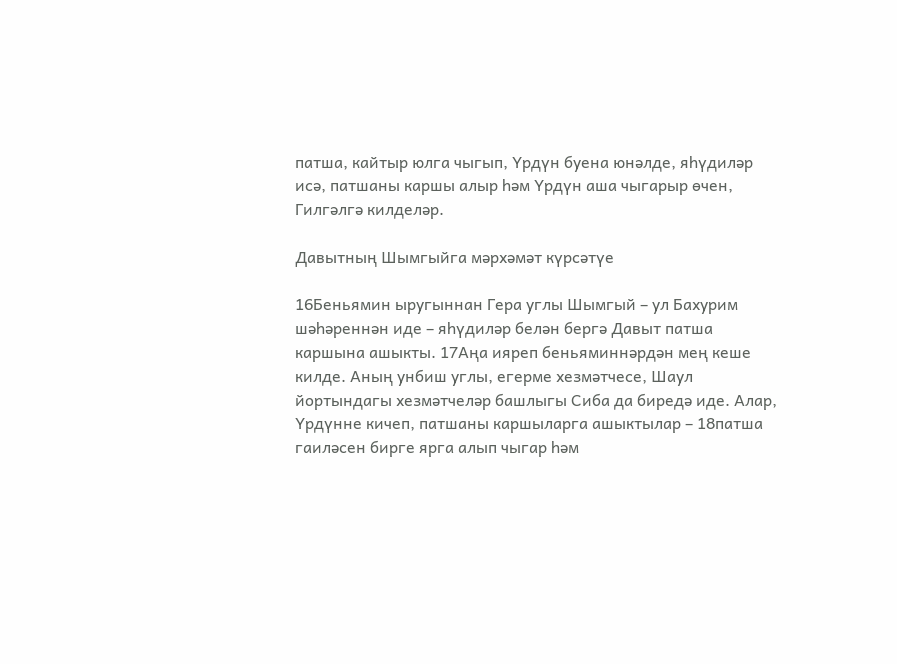патша, кайтыр юлга чыгып, Үрдүн буена юнәлде, яһүдиләр исә, патшаны каршы алыр һәм Үрдүн аша чыгарыр өчен, Гилгәлгә килделәр.

Давытның Шымгыйга мәрхәмәт күрсәтүе

16Беньямин ыругыннан Гера углы Шымгый – ул Бахурим шәһәреннән иде – яһүдиләр белән бергә Давыт патша каршына ашыкты. 17Аңа ияреп беньяминнәрдән мең кеше килде. Аның унбиш углы, егерме хезмәтчесе, Шаул йортындагы хезмәтчеләр башлыгы Сиба да биредә иде. Алар, Үрдүнне кичеп, патшаны каршыларга ашыктылар – 18патша гаиләсен бирге ярга алып чыгар һәм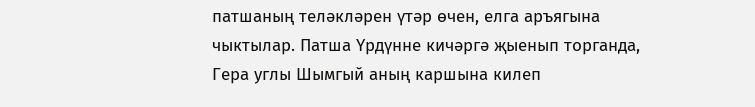патшаның теләкләрен үтәр өчен, елга аръягына чыктылар. Патша Үрдүнне кичәргә җыенып торганда, Гера углы Шымгый аның каршына килеп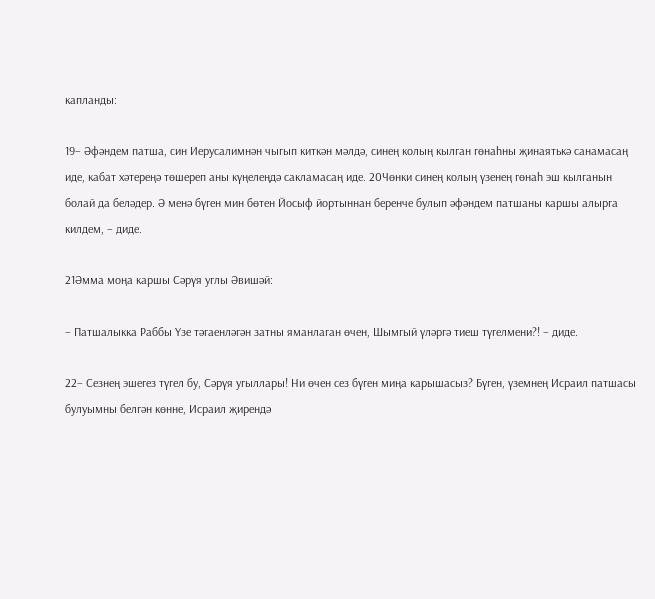капланды:

19– Әфәндем патша, син Иерусалимнән чыгып киткән мәлдә, синең колың кылган гөнаһны җинаятькә санамасаң иде, кабат хәтереңә төшереп аны күңелеңдә сакламасаң иде. 20Чөнки синең колың үзенең гөнаһ эш кылганын болай да беләдер. Ә менә бүген мин бөтен Йосыф йортыннан беренче булып әфәндем патшаны каршы алырга килдем, – диде.

21Әмма моңа каршы Сәрүя углы Әвишәй:

– Патшалыкка Раббы Үзе тәгаенләгән затны яманлаган өчен, Шымгый үләргә тиеш түгелмени?! – диде.

22– Сезнең эшегез түгел бу, Сәрүя угыллары! Ни өчен сез бүген миңа карышасыз? Бүген, үземнең Исраил патшасы булуымны белгән көнне, Исраил җирендә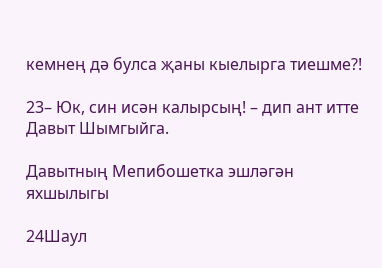кемнең дә булса җаны кыелырга тиешме?!

23– Юк, син исән калырсың! – дип ант итте Давыт Шымгыйга.

Давытның Мепибошетка эшләгән яхшылыгы

24Шаул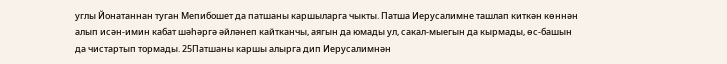углы Йонатаннан туган Мепибошет да патшаны каршыларга чыкты. Патша Иерусалимне ташлап киткән көннән алып исән-имин кабат шәһәргә әйләнеп кайтканчы, аягын да юмады ул, сакал-мыегын да кырмады, өс-башын да чистартып тормады. 25Патшаны каршы алырга дип Иерусалимнән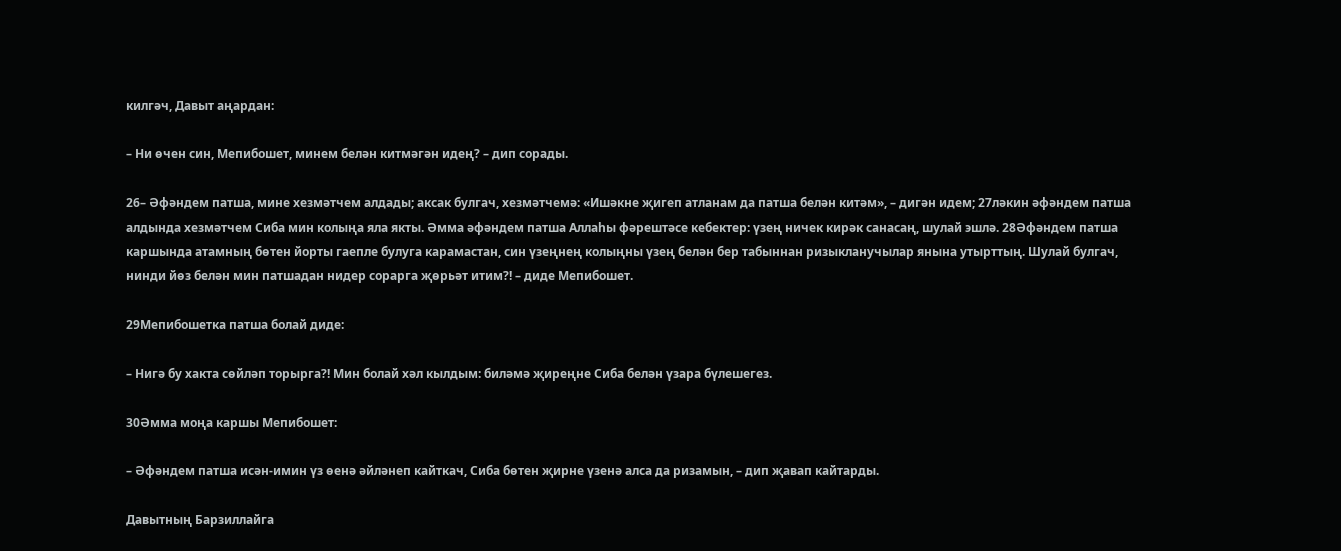килгәч, Давыт аңардан:

– Ни өчен син, Мепибошет, минем белән китмәгән идең? – дип сорады.

26– Әфәндем патша, мине хезмәтчем алдады; аксак булгач, хезмәтчемә: «Ишәкне җигеп атланам да патша белән китәм», – дигән идем; 27ләкин әфәндем патша алдында хезмәтчем Сиба мин колыңа яла якты. Әмма әфәндем патша Аллаһы фәрештәсе кебектер: үзең ничек кирәк санасаң, шулай эшлә. 28Әфәндем патша каршында атамның бөтен йорты гаепле булуга карамастан, син үзеңнең колыңны үзең белән бер табыннан ризыкланучылар янына утырттың. Шулай булгач, нинди йөз белән мин патшадан нидер сорарга җөрьәт итим?! – диде Мепибошет.

29Мепибошетка патша болай диде:

– Нигә бу хакта сөйләп торырга?! Мин болай хәл кылдым: биләмә җиреңне Сиба белән үзара бүлешегез.

30Әмма моңа каршы Мепибошет:

– Әфәндем патша исән-имин үз өенә әйләнеп кайткач, Сиба бөтен җирне үзенә алса да ризамын, – дип җавап кайтарды.

Давытның Барзиллайга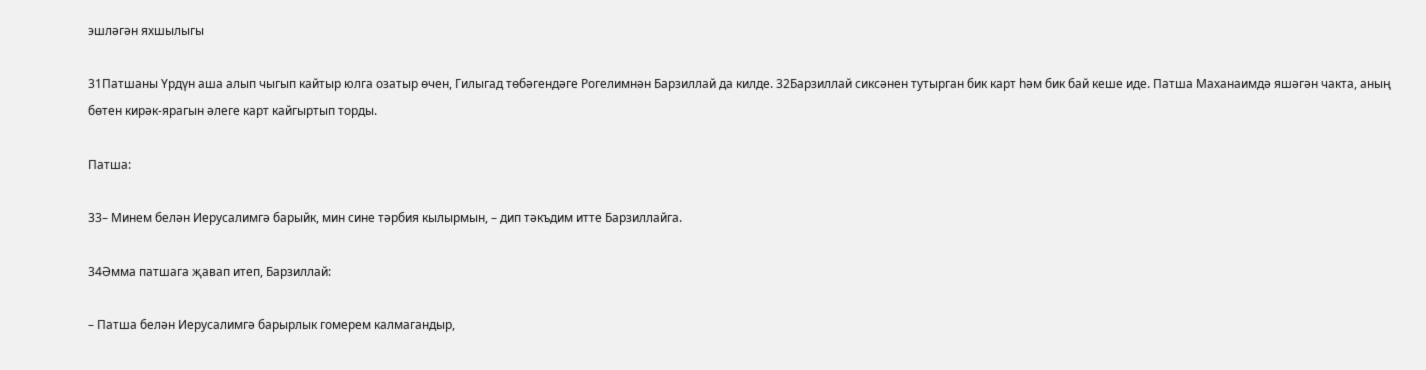эшләгән яхшылыгы

31Патшаны Үрдүн аша алып чыгып кайтыр юлга озатыр өчен, Гилыгад төбәгендәге Рогелимнән Барзиллай да килде. 32Барзиллай сиксәнен тутырган бик карт һәм бик бай кеше иде. Патша Маханаимдә яшәгән чакта, аның бөтен кирәк-ярагын әлеге карт кайгыртып торды.

Патша:

33– Минем белән Иерусалимгә барыйк, мин сине тәрбия кылырмын, – дип тәкъдим итте Барзиллайга.

34Әмма патшага җавап итеп, Барзиллай:

– Патша белән Иерусалимгә барырлык гомерем калмагандыр,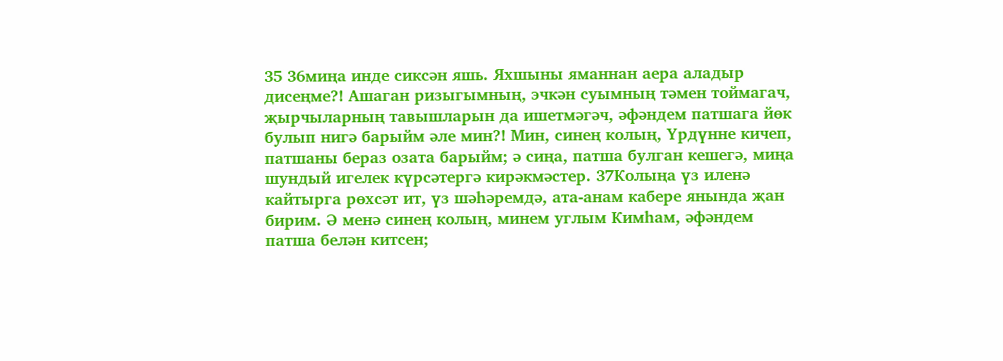35 36миңа инде сиксән яшь. Яхшыны яманнан аера аладыр дисеңме?! Ашаган ризыгымның, эчкән суымның тәмен тоймагач, җырчыларның тавышларын да ишетмәгәч, әфәндем патшага йөк булып нигә барыйм әле мин?! Мин, синең колың, Үрдүнне кичеп, патшаны бераз озата барыйм; ә сиңа, патша булган кешегә, миңа шундый игелек күрсәтергә кирәкмәстер. 37Колыңа үз иленә кайтырга рөхсәт ит, үз шәһәремдә, ата-анам кабере янында җан бирим. Ә менә синең колың, минем углым Кимһам, әфәндем патша белән китсен;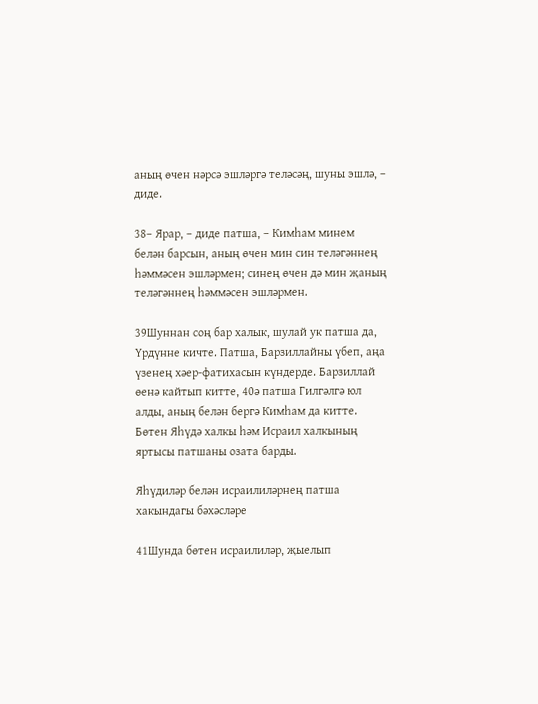аның өчен нәрсә эшләргә теләсәң, шуны эшлә, – диде.

38– Ярар, – диде патша, – Кимһам минем белән барсын, аның өчен мин син теләгәннең һәммәсен эшләрмен; синең өчен дә мин җаның теләгәннең һәммәсен эшләрмен.

39Шуннан соң бар халык, шулай ук патша да, Үрдүнне кичте. Патша, Барзиллайны үбеп, аңа үзенең хәер-фатихасын күндерде. Барзиллай өенә кайтып китте, 40ә патша Гилгәлгә юл алды, аның белән бергә Кимһам да китте. Бөтен Яһүдә халкы һәм Исраил халкының яртысы патшаны озата барды.

Яһүдиләр белән исраилиләрнең патша хакындагы бәхәсләре

41Шунда бөтен исраилиләр, җыелып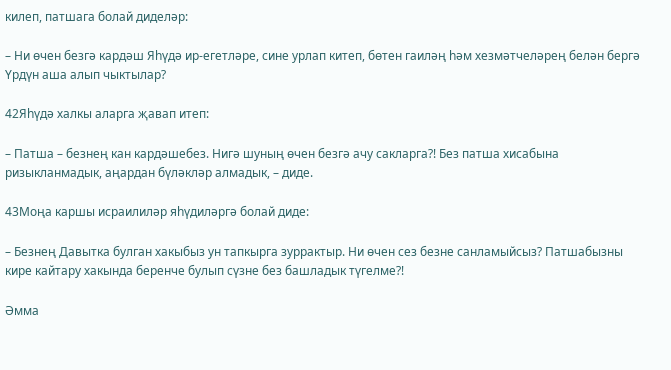килеп, патшага болай диделәр:

– Ни өчен безгә кардәш Яһүдә ир-егетләре, сине урлап китеп, бөтен гаиләң һәм хезмәтчеләрең белән бергә Үрдүн аша алып чыктылар?

42Яһүдә халкы аларга җавап итеп:

– Патша – безнең кан кардәшебез. Нигә шуның өчен безгә ачу сакларга?! Без патша хисабына ризыкланмадык, аңардан бүләкләр алмадык, – диде.

43Моңа каршы исраилиләр яһүдиләргә болай диде:

– Безнең Давытка булган хакыбыз ун тапкырга зуррактыр. Ни өчен сез безне санламыйсыз? Патшабызны кире кайтару хакында беренче булып сүзне без башладык түгелме?!

Әмма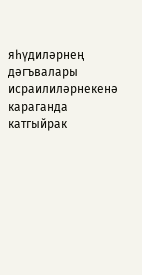яһүдиләрнең дәгъвалары исраилиләрнекенә караганда катгыйрак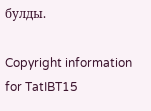булды.

Copyright information for TatIBT15